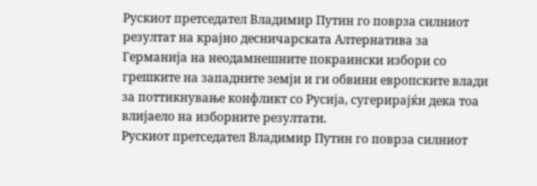Рускиот претседател Владимир Путин го поврза силниот резултат на крајно десничарската Алтернатива за Германија на неодамнешните покраински избори со грешките на западните земји и ги обвини европските влади за поттикнување конфликт со Русија, сугерирајќи дека тоа влијаело на изборните резултати.
Рускиот претседател Владимир Путин го поврза силниот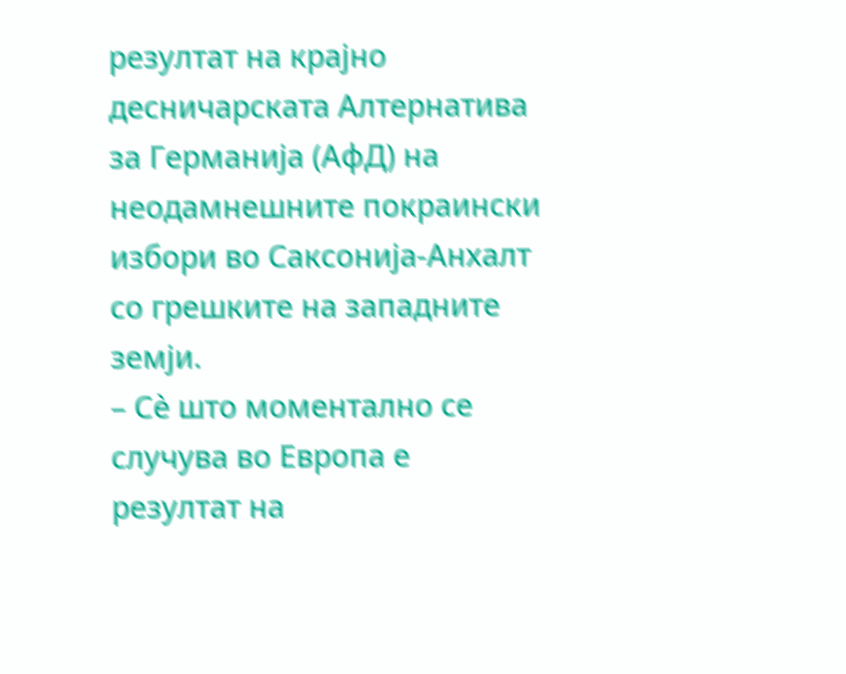резултат на крајно десничарската Алтернатива за Германија (АфД) на неодамнешните покраински избори во Саксонија-Анхалт со грешките на западните земји.
– Сè што моментално се случува во Европа е резултат на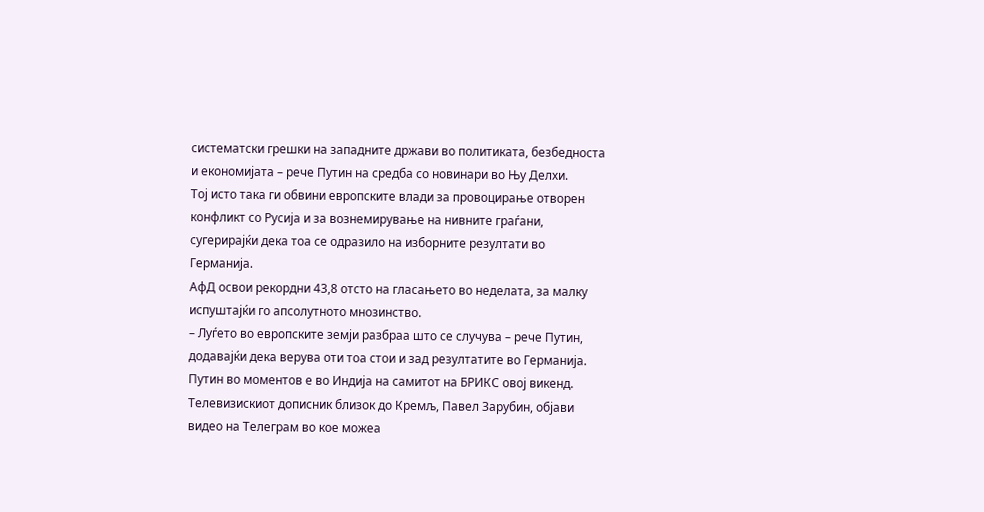систематски грешки на западните држави во политиката, безбедноста и економијата – рече Путин на средба со новинари во Њу Делхи.
Тој исто така ги обвини европските влади за провоцирање отворен конфликт со Русија и за вознемирување на нивните граѓани, сугерирајќи дека тоа се одразило на изборните резултати во Германија.
АфД освои рекордни 43,8 отсто на гласањето во неделата, за малку испуштајќи го апсолутното мнозинство.
– Луѓето во европските земји разбраа што се случува – рече Путин, додавајќи дека верува оти тоа стои и зад резултатите во Германија.
Путин во моментов е во Индија на самитот на БРИКС овој викенд.
Телевизискиот дописник близок до Кремљ, Павел Зарубин, објави видео на Телеграм во кое можеа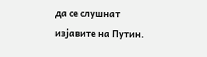да се слушнат изјавите на Путин.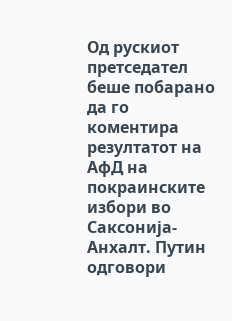Од рускиот претседател беше побарано да го коментира резултатот на АфД на покраинските избори во Саксонија-Анхалт. Путин одговори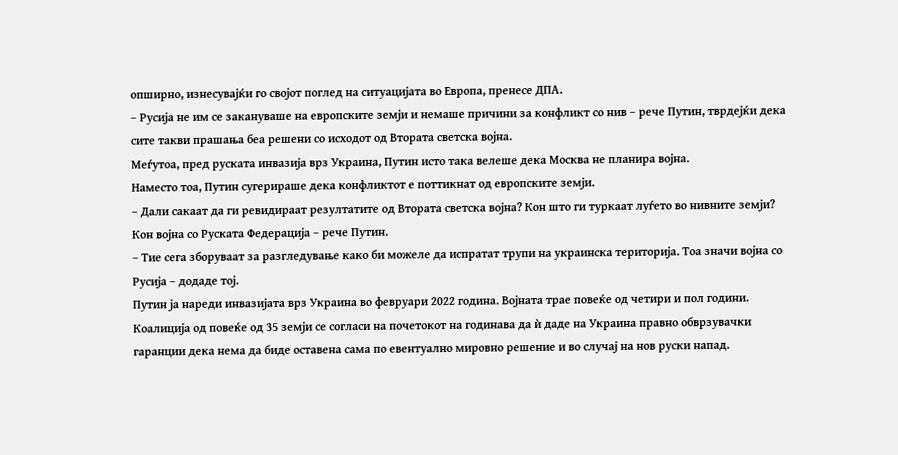опширно, изнесувајќи го својот поглед на ситуацијата во Европа, пренесе ДПА.
– Русија не им се закануваше на европските земји и немаше причини за конфликт со нив – рече Путин, тврдејќи дека сите такви прашања беа решени со исходот од Втората светска војна.
Меѓутоа, пред руската инвазија врз Украина, Путин исто така велеше дека Москва не планира војна.
Наместо тоа, Путин сугерираше дека конфликтот е поттикнат од европските земји.
– Дали сакаат да ги ревидираат резултатите од Втората светска војна? Кон што ги туркаат луѓето во нивните земји? Кон војна со Руската Федерација – рече Путин.
– Тие сега зборуваат за разгледување како би можеле да испратат трупи на украинска територија. Тоа значи војна со Русија – додаде тој.
Путин ја нареди инвазијата врз Украина во февруари 2022 година. Војната трае повеќе од четири и пол години.
Коалиција од повеќе од 35 земји се согласи на почетокот на годинава да ѝ даде на Украина правно обврзувачки гаранции дека нема да биде оставена сама по евентуално мировно решение и во случај на нов руски напад.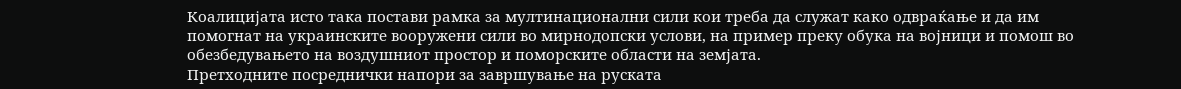Коалицијата исто така постави рамка за мултинационални сили кои треба да служат како одвраќање и да им помогнат на украинските вооружени сили во мирнодопски услови, на пример преку обука на војници и помош во обезбедувањето на воздушниот простор и поморските области на земјата.
Претходните посреднички напори за завршување на руската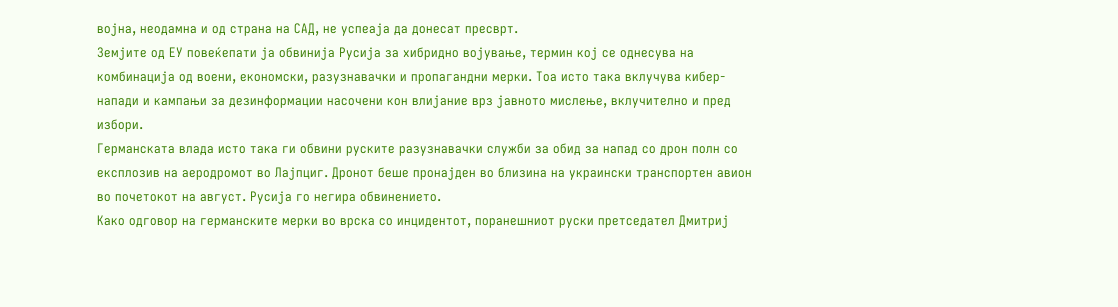војна, неодамна и од страна на САД, не успеаја да донесат пресврт.
Земјите од ЕУ повеќепати ја обвинија Русија за хибридно војување, термин кој се однесува на комбинација од воени, економски, разузнавачки и пропагандни мерки. Тоа исто така вклучува кибер-напади и кампањи за дезинформации насочени кон влијание врз јавното мислење, вклучително и пред избори.
Германската влада исто така ги обвини руските разузнавачки служби за обид за напад со дрон полн со експлозив на аеродромот во Лајпциг. Дронот беше пронајден во близина на украински транспортен авион во почетокот на август. Русија го негира обвинението.
Како одговор на германските мерки во врска со инцидентот, поранешниот руски претседател Дмитриј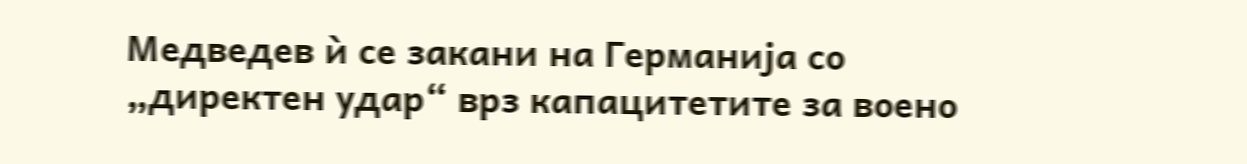Медведев ѝ се закани на Германија со „директен удар“ врз капацитетите за воено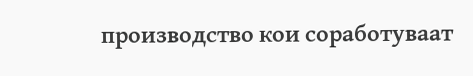производство кои соработуваат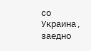со Украина, заедно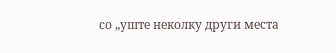со „уште неколку други места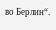во Берлин“.